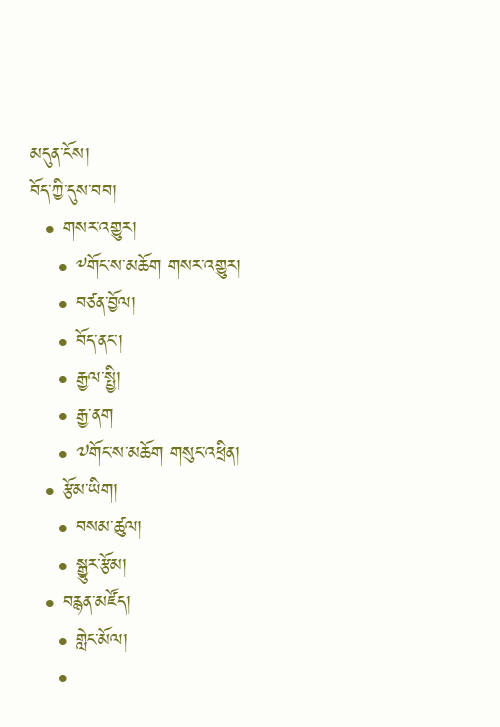མདུན་ངོས།
བོད་ཀྱི་དུས་བབ།
  • གསར་འགྱུར།
    • ༸གོང་ས་མཆོག གསར་འགྱུར།
    • བཙན་བྱོལ།
    • བོད་ནང་།
    • རྒྱལ་སྤྱི།
    • རྒྱ་ནག
    • ༧གོང་ས་མཆོག གསུང་འཕྲིན།
  • རྩོམ་ཡིག།
    • བསམ་ཚུལ།
    • སྒྱུར་རྩོམ།
  • བརྙན་མཛོད།
    • གླེང་མོལ།
    •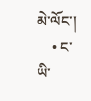མེ་ལོང་།
    • ང་ཡི་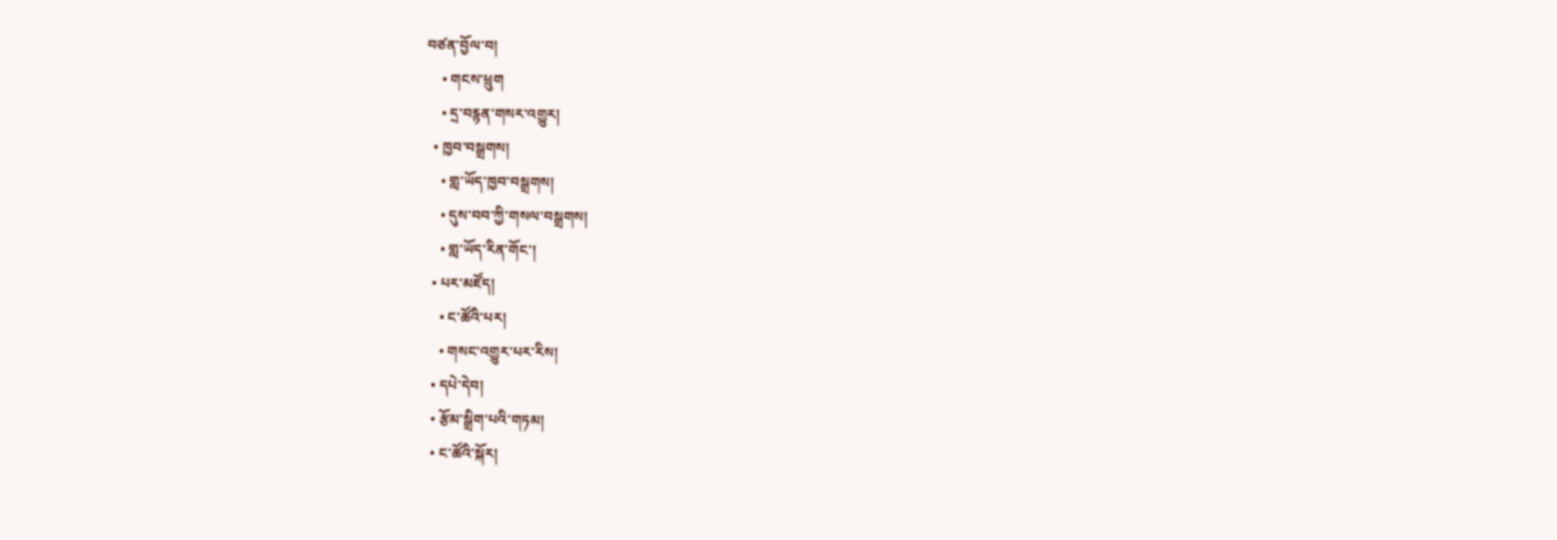བཙན་བྱོལ་བ།
    • གངས་ཕྲུག
    • དྲ་བརྙན་གསར་འགྱུར།
  • ཁྱབ་བསྒྲགས།
    • གླ་ཡོད་ཁྱབ་བསྒྲགས།
    • དུས་བབ་ཀྱི་གསལ་བསྒྲགས།
    • གླ་ཡོད་རིན་གོང་།
  • པར་མཛོད།
    • ང་ཚོའི་པར།
    • གསང་འགྱུར་པར་རིས།
  • དཔེ་དེབ།
  • རྩོམ་སྒྲིག་པའི་གཏམ།
  • ང་ཚོའི་སྐོར།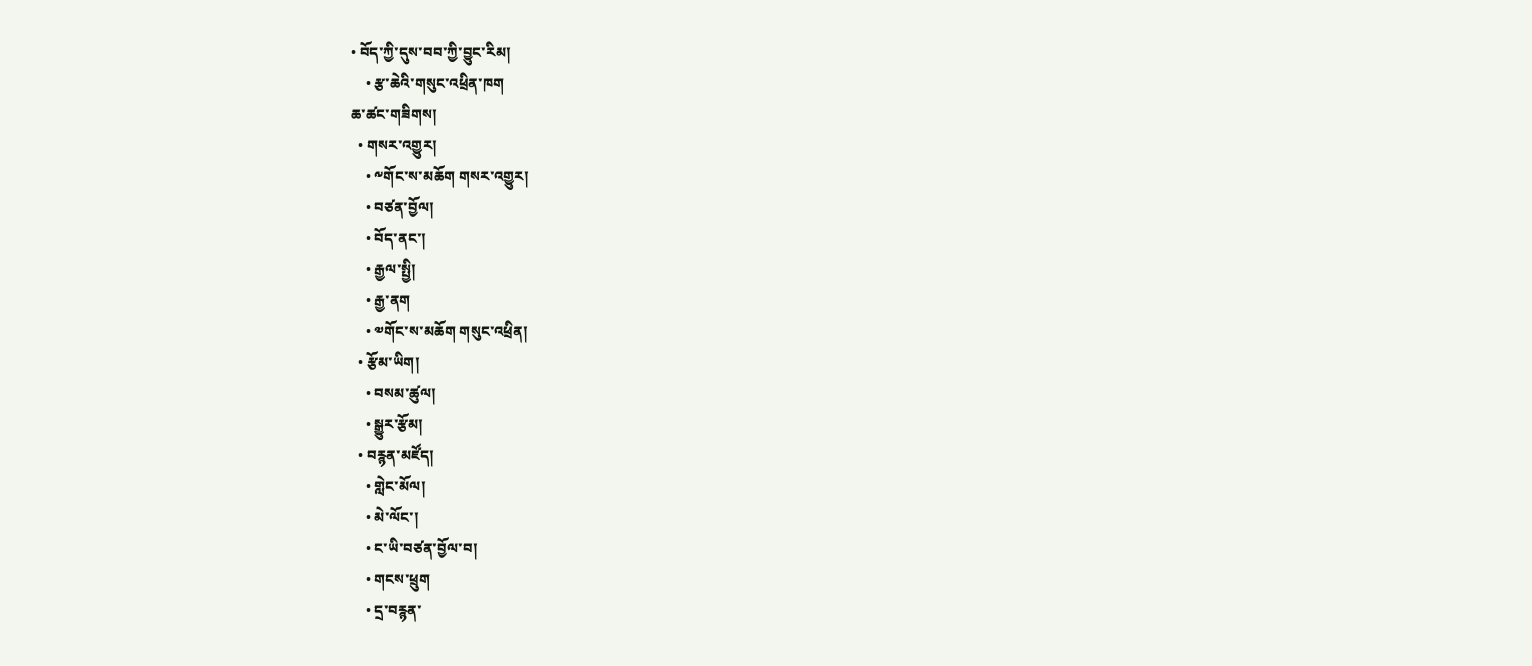• བོད་ཀྱི་དུས་བབ་ཀྱི་བྱུང་རིམ།
    • རྩ་ཆེའི་གསུང་འཕྲིན་ཁག
ཆ་ཚང་གཟིགས།
  • གསར་འགྱུར།
    • ༸གོང་ས་མཆོག གསར་འགྱུར།
    • བཙན་བྱོལ།
    • བོད་ནང་།
    • རྒྱལ་སྤྱི།
    • རྒྱ་ནག
    • ༧གོང་ས་མཆོག གསུང་འཕྲིན།
  • རྩོམ་ཡིག།
    • བསམ་ཚུལ།
    • སྒྱུར་རྩོམ།
  • བརྙན་མཛོད།
    • གླེང་མོལ།
    • མེ་ལོང་།
    • ང་ཡི་བཙན་བྱོལ་བ།
    • གངས་ཕྲུག
    • དྲ་བརྙན་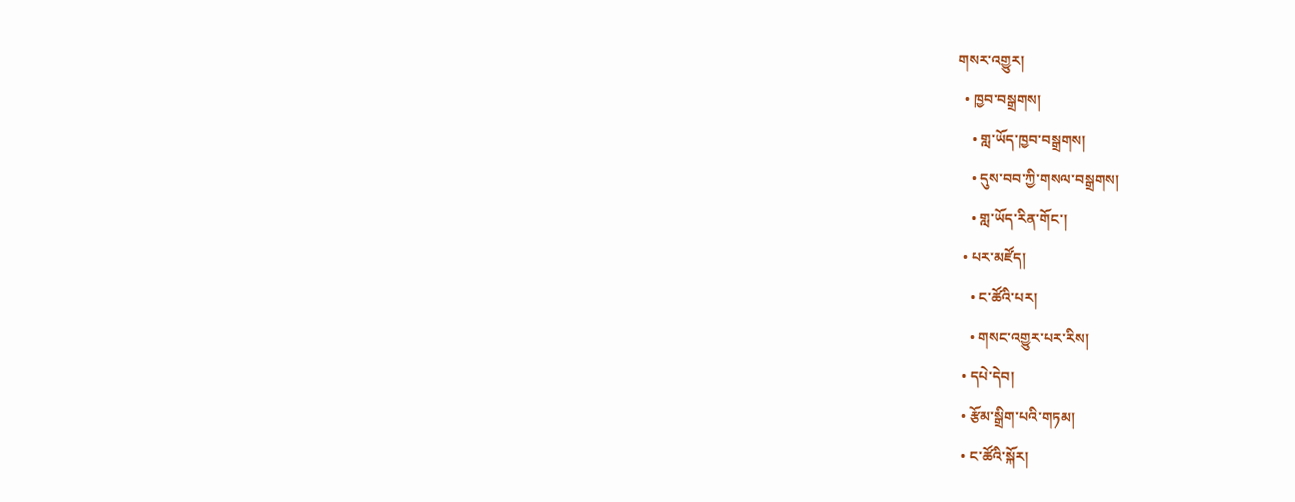གསར་འགྱུར།
  • ཁྱབ་བསྒྲགས།
    • གླ་ཡོད་ཁྱབ་བསྒྲགས།
    • དུས་བབ་ཀྱི་གསལ་བསྒྲགས།
    • གླ་ཡོད་རིན་གོང་།
  • པར་མཛོད།
    • ང་ཚོའི་པར།
    • གསང་འགྱུར་པར་རིས།
  • དཔེ་དེབ།
  • རྩོམ་སྒྲིག་པའི་གཏམ།
  • ང་ཚོའི་སྐོར།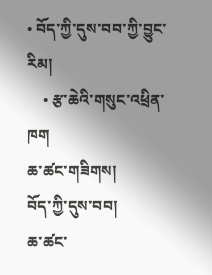• བོད་ཀྱི་དུས་བབ་ཀྱི་བྱུང་རིམ།
    • རྩ་ཆེའི་གསུང་འཕྲིན་ཁག
ཆ་ཚང་གཟིགས།
བོད་ཀྱི་དུས་བབ།
ཆ་ཚང་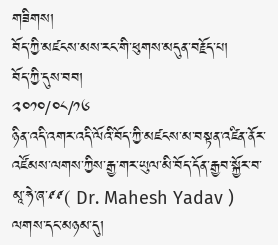གཟིགས།
བོད་ཀྱི་མཛངས་མས་རང་གི་ཕུགས་མདུན་བརྗོད་པ།
བོད་ཀྱི་དུས་བབ།
༢༠༡༠/༠༨/༡༦
ཉིན་འདི་འགར་འདི་ལོའི་བོད་ཀྱི་མཛངས་མ་བསྟན་འཛིན་ནོར་འཛོམས་ལགས་ཀྱིས་རྒྱ་གར་ཡུལ་མི་བོད་དོན་རྒྱབ་སྐྱོར་བ་མཱ་ཧེ་ཞ་༲༲( Dr. Mahesh Yadav ) ལགས་དང་མཉམ་དུ།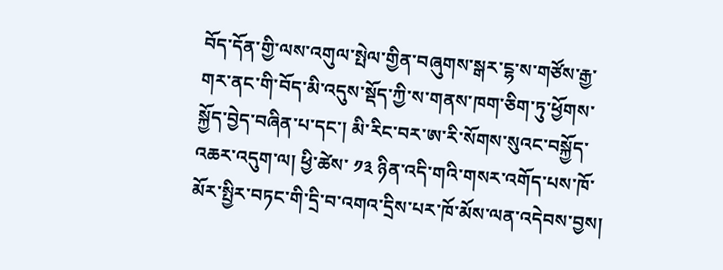བོད་དོན་གྱི་ལས་འགུལ་སྤེལ་གྱིན་བཞུགས་སྒར་ངྷ་ས་གཙོས་རྒྱ་གར་ནང་གི་བོད་མི་འདུས་སྡོད་ཀྱི་ས་གནས་ཁག་ཅིག་ཏུ་ཕྱོགས་སྐྱོད་བྱེད་བཞིན་པ་དང་། མི་རིང་བར་ཨ་རི་སོགས་སུའང་བསྐྱོད་འཆར་འདུག་ལ། ཕྱི་ཚེས་ ༡༣ ཉིན་འདི་གའི་གསར་འགོད་པས་ཁོ་མོར་སྤྱིར་བཏང་གི་དྲི་བ་འགའ་དྲིས་པར་ཁོ་མོས་ལན་འདེབས་བྱས།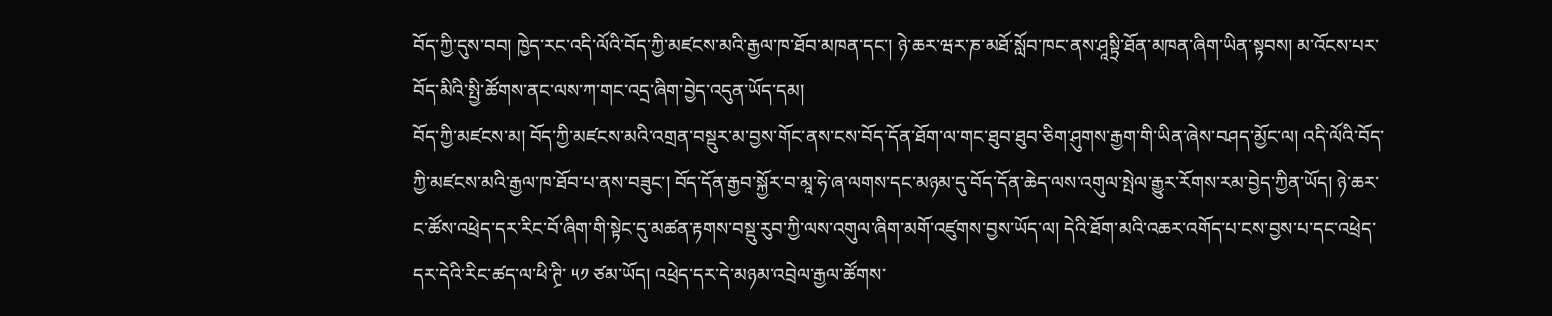བོད་ཀྱི་དུས་བབ། ཁྱེད་རང་འདི་ལོའི་བོད་ཀྱི་མཛངས་མའི་རྒྱལ་ཁ་ཐོབ་མཁན་དང་། ཉེ་ཆར་ཝར་ཎ་མཐོ་སློབ་ཁང་ནས་ཤཱསྟྲི་ཐོན་མཁན་ཞིག་ཡིན་སྟབས། མ་འོངས་པར་བོད་མིའི་སྤྱི་ཚོགས་ནང་ལས་ཀ་གང་འདྲ་ཞིག་བྱེད་འདུན་ཡོད་དམ།
བོད་ཀྱི་མཛངས་མ། བོད་ཀྱི་མཛངས་མའི་འགྲན་བསྡུར་མ་བྱས་གོང་ནས་ངས་བོད་དོན་ཐོག་ལ་གང་ཐུབ་ཐུབ་ཅིག་ཤུགས་རྒྱག་གི་ཡིན་ཞེས་བཤད་མྱོང་ལ། འདི་ལོའི་བོད་ཀྱི་མཛངས་མའི་རྒྱལ་ཁ་ཐོབ་པ་ནས་བཟུང་། བོད་དོན་རྒྱབ་སྐྱོར་བ་མཱ་ཧེ་ཞ་ལགས་དང་མཉམ་དུ་བོད་དོན་ཆེད་ལས་འགུལ་སྤེལ་རྒྱུར་རོགས་རམ་བྱེད་ཀྱིན་ཡོད། ཉེ་ཆར་ང་ཚོས་འཕྲེད་དར་རིང་བོ་ཞིག་གི་སྟེང་དུ་མཚན་རྟགས་བསྡུ་རུབ་ཀྱི་ལས་འགུལ་ཞིག་མགོ་འཛུགས་བྱས་ཡོད་ལ། དེའི་ཐོག་མའི་འཆར་འགོད་པ་ངས་བྱས་པ་དང་འཕྲེད་དར་དེའི་རིང་ཚད་ལ་ཕི་ཊྲི་ ༥༡ ཙམ་ཡོད། འཕྲེད་དར་དེ་མཉམ་འབྲེལ་རྒྱལ་ཚོགས་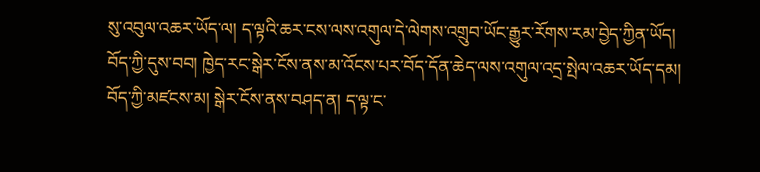སུ་འབུལ་འཆར་ཡོད་ལ། ད་ལྟའི་ཆར་ངས་ལས་འགུལ་དེ་ལེགས་འགྲུབ་ཡོང་རྒྱུར་རོགས་རམ་བྱེད་ཀྱིན་ཡོད།
བོད་ཀྱི་དུས་བབ། ཁྱེད་རང་སྒེར་ངོས་ནས་མ་འོངས་པར་བོད་དོན་ཆེད་ལས་འགུལ་འདྲ་སྤེལ་འཆར་ཡོད་དམ།
བོད་ཀྱི་མཛངས་མ། སྒེར་ངོས་ནས་བཤད་ན། ད་ལྟ་ང་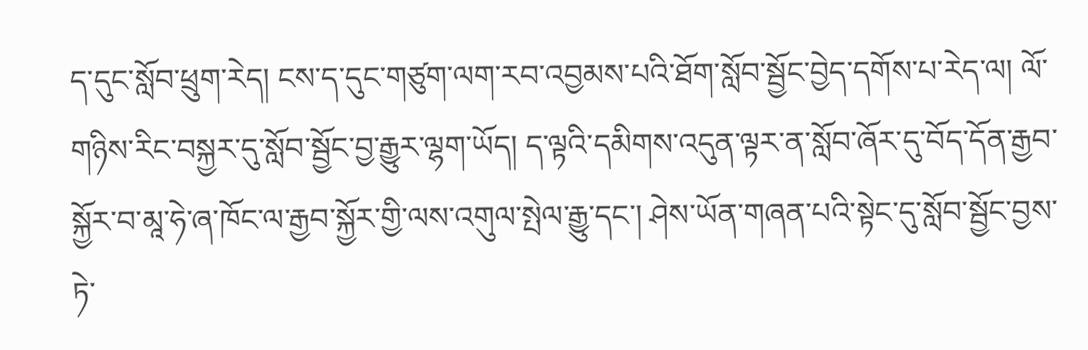ད་དུང་སློབ་ཕྲུག་རེད། ངས་ད་དུང་གཙུག་ལག་རབ་འབྱམས་པའི་ཐོག་སློབ་སྦྱོང་བྱེད་དགོས་པ་རེད་ལ། ལོ་གཉིས་རིང་བསྐྱར་དུ་སློབ་སྦྱོང་བྱ་རྒྱུར་ལྷག་ཡོད། ད་ལྟའི་དམིགས་འདུན་ལྟར་ན་སློབ་ཞོར་དུ་བོད་དོན་རྒྱབ་སྐྱོར་བ་མཱ་ཧེ་ཞ་ཁོང་ལ་རྒྱབ་སྐྱོར་གྱི་ལས་འགུལ་སྤེལ་རྒྱུ་དང་། ཤེས་ཡོན་གཞན་པའི་སྟེང་དུ་སློབ་སྦྱོང་བྱས་ཏེ་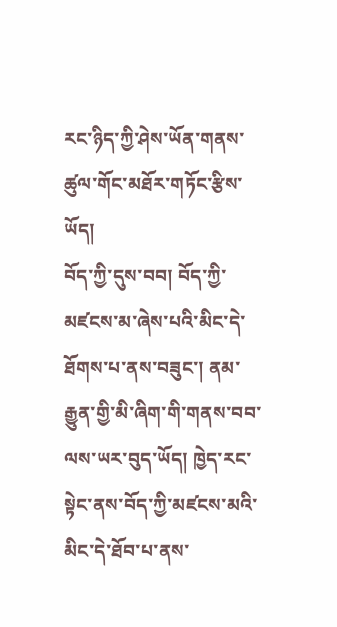རང་ཉིད་ཀྱི་ཤེས་ཡོན་གནས་ཚུལ་གོང་མཐོར་གཏོང་རྩིས་ཡོད།
བོད་ཀྱི་དུས་བབ། བོད་ཀྱི་མཛངས་མ་ཞེས་པའི་མིང་དེ་ཐོགས་པ་ནས་བཟུང་། ནམ་རྒྱུན་གྱི་མི་ཞིག་གི་གནས་བབ་ལས་ཡར་བུད་ཡོད། ཁྱེད་རང་སྟེང་ནས་བོད་ཀྱི་མཛངས་མའི་མིང་དེ་ཐོབ་པ་ནས་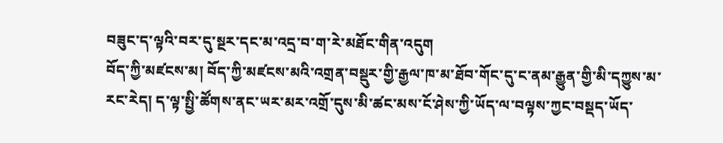བཟུང་ད་ལྟའི་བར་དུ་སྔར་དང་མ་འདྲ་བ་ག་རེ་མཐོང་གིན་འདུག
བོད་ཀྱི་མཛངས་མ། བོད་ཀྱི་མཛངས་མའི་འགྲན་བསྡུར་གྱི་རྒྱལ་ཁ་མ་ཐོབ་གོང་དུ་ང་ནམ་རྒྱུན་གྱི་མི་དཀྱུས་མ་རང་རེད། ད་ལྟ་སྤྱི་ཚོགས་ནང་ཡར་མར་འགྲོ་དུས་མི་ཚང་མས་ངོ་ཤེས་ཀྱི་ཡོད་ལ་བལྟས་ཀྱང་བསྡད་ཡོད་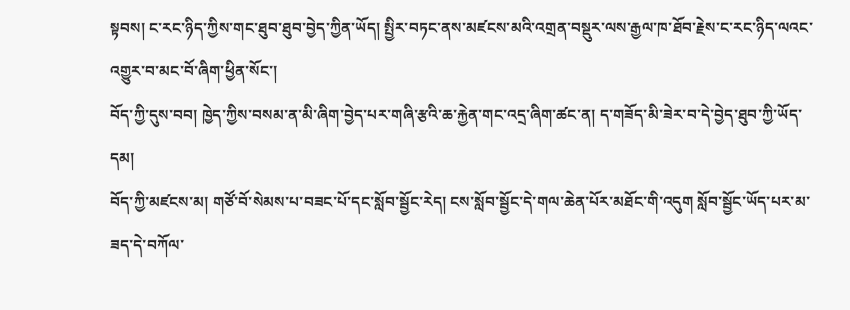སྟབས། ང་རང་ཉིད་ཀྱིས་གང་ཐུབ་ཐུབ་བྱེད་ཀྱིན་ཡོད། སྤྱིར་བཏང་ནས་མཛངས་མའི་འགྲན་བསྡུར་ལས་རྒྱལ་ཁ་ཐོབ་རྗེས་ང་རང་ཉིད་ལའང་འགྱུར་བ་མང་བོ་ཞིག་ཕྱིན་སོང་།
བོད་ཀྱི་དུས་བབ། ཁྱེད་ཀྱིས་བསམ་ན་མི་ཞིག་བྱེད་པར་གཞི་རྩའི་ཆ་རྐྱེན་གང་འདྲ་ཞིག་ཚང་ན། ད་གཟོད་མི་ཟེར་བ་དེ་བྱེད་ཐུབ་ཀྱི་ཡོད་དམ།
བོད་ཀྱི་མཛངས་མ། གཙོ་བོ་སེམས་པ་བཟང་པོ་དང་སློབ་སྦྱོང་རེད། ངས་སློབ་སྦྱོང་དེ་གལ་ཆེན་པོར་མཐོང་གི་འདུག སློབ་སྦྱོང་ཡོད་པར་མ་ཟད་དེ་བཀོལ་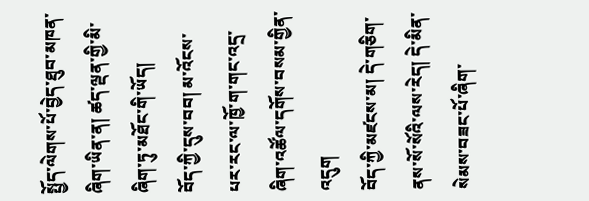སྤྱོད་ལེགས་པོ་བྱེད་ཐུབ་མཁན་ཞིག་ཡིན་ན། ཚད་ལྡན་གྱི་མི་ཞིག་ཏུ་མཐོང་གི་ཡོད།
བོད་ཀྱི་དུས་བབ། མ་འོངས་པར་རང་ལ་ཁྱོ་ག་གང་འདྲ་ཞིག་འཚོལ་དགོས་བསམ་གྱིན་འདུག
བོད་ཀྱི་མཛངས་མ། དེ་གཅིག་ནས་སོ་སོའི་ལས་རེད། དེ་མིན་སེམས་བཟང་པོ་ཞིག་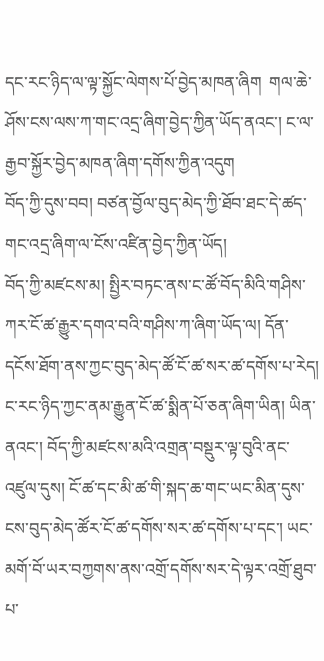དང་རང་ཉིད་ལ་ལྟ་སྐྱོང་ལེགས་པོ་བྱེད་མཁན་ཞིག  གལ་ཆེ་ཤོས་ངས་ལས་ཀ་གང་འདྲ་ཞིག་བྱེད་ཀྱིན་ཡོད་ནའང་། ང་ལ་རྒྱབ་སྐྱོར་བྱེད་མཁན་ཞིག་དགོས་ཀྱིན་འདུག
བོད་ཀྱི་དུས་བབ། བཙན་བྱོལ་བུད་མེད་ཀྱི་ཐོབ་ཐང་དེ་ཚད་གང་འདྲ་ཞིག་ལ་ངོས་འཛིན་བྱེད་ཀྱིན་ཡོད།
བོད་ཀྱི་མཛངས་མ། སྤྱིར་བཏང་ནས་ང་ཚོ་བོད་མིའི་གཤིས་ཀར་ངོ་ཚ་རྒྱུར་དགའ་བའི་གཤིས་ཀ་ཞིག་ཡོད་ལ། དོན་དངོས་ཐོག་ནས་ཀྱང་བུད་མེད་ཚོ་ངོ་ཚ་སར་ཚ་དགོས་པ་རེད། ང་རང་ཉིད་ཀྱང་ནམ་རྒྱུན་ངོ་ཚ་སྨིན་པོ་ཅན་ཞིག་ཡིན། ཡིན་ནའང་། བོད་ཀྱི་མཛངས་མའི་འགྲན་བསྡུར་ལྟ་བུའི་ནང་འཛུལ་དུས། ངོ་ཚ་དང་མི་ཚ་གི་སྐད་ཆ་གང་ཡང་མིན་དུས་ངས་བུད་མེད་ཚོར་ངོ་ཚ་དགོས་སར་ཚ་དགོས་པ་དང་། ཡང་མགོ་བོ་ཡར་བཀྱགས་ནས་འགྲོ་དགོས་སར་དེ་ལྟར་འགྲོ་ཐུབ་པ་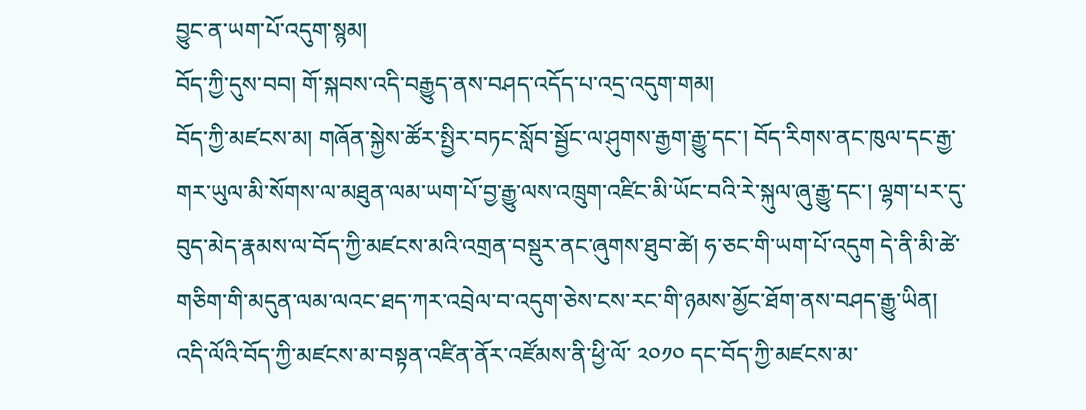བྱུང་ན་ཡག་པོ་འདུག་སྙམ།
བོད་ཀྱི་དུས་བབ། གོ་སྐབས་འདི་བརྒྱུད་ནས་བཤད་འདོད་པ་འདྲ་འདུག་གམ།
བོད་ཀྱི་མཛངས་མ། གཞོན་སྐྱེས་ཚོར་སྤྱིར་བཏང་སློབ་སྦྱོང་ལ་ཤུགས་རྒྱག་རྒྱུ་དང་། བོད་རིགས་ནང་ཁུལ་དང་རྒྱ་གར་ཡུལ་མི་སོགས་ལ་མཐུན་ལམ་ཡག་པོ་བྱ་རྒྱུ་ལས་འཁྲུག་འཛིང་མི་ཡོང་བའི་རེ་སྐུལ་ཞུ་རྒྱུ་དང་། ལྷག་པར་དུ་བུད་མེད་རྣམས་ལ་བོད་ཀྱི་མཛངས་མའི་འགྲན་བསྡུར་ནང་ཞུགས་ཐུབ་ཚེ། ཧ་ཅང་གི་ཡག་པོ་འདུག དེ་ནི་མི་ཚེ་གཅིག་གི་མདུན་ལམ་ལའང་ཐད་ཀར་འབྲེལ་བ་འདུག་ཅེས་ངས་རང་གི་ཉམས་མྱོང་ཐོག་ནས་བཤད་རྒྱུ་ཡིན།
འདི་ལོའི་བོད་ཀྱི་མཛངས་མ་བསྟན་འཛིན་ནོར་འཛོམས་ནི་ཕྱི་ལོ་ ༢༠༡༠ དང་བོད་ཀྱི་མཛངས་མ་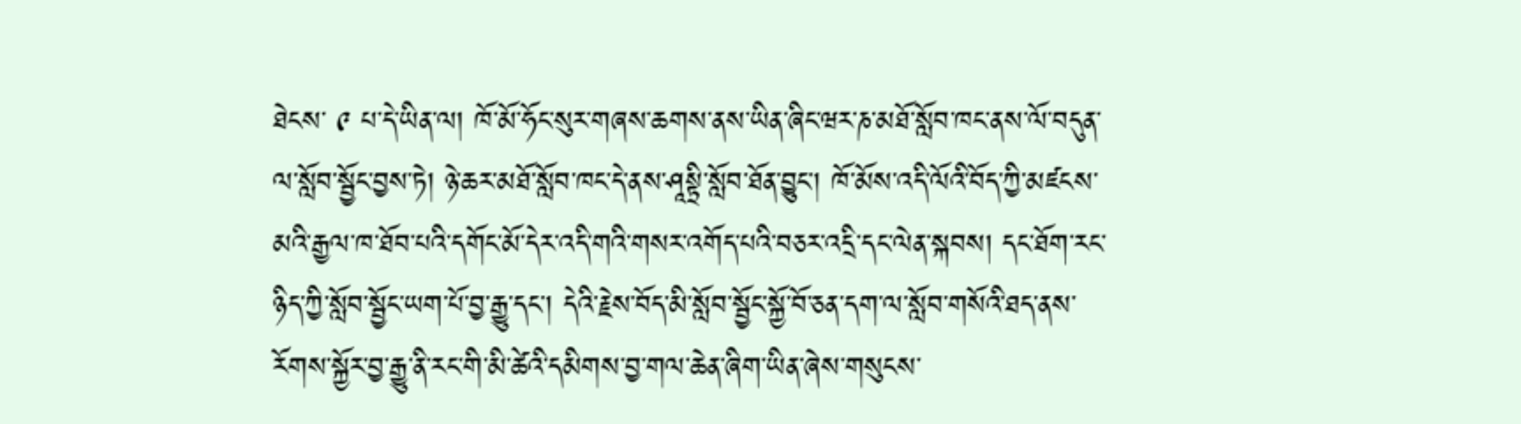ཐེངས་ ༩ པ་དེ་ཡིན་ལ། ཁོ་མོ་ཧོང་སུར་གཞས་ཆགས་ནས་ཡིན་ཞིང་ཝར་ཎ་མཐོ་སློབ་ཁང་ནས་ལོ་བདུན་ལ་སློབ་སྦྱོང་བྱས་ཏེ། ཉེ་ཆར་མཐོ་སློབ་ཁང་དེ་ནས་ཤཱསྟྲི་སློབ་ཐོན་བྱུང་། ཁོ་མོས་འདི་ལོའི་བོད་ཀྱི་མཛངས་མའི་རྒྱལ་ཁ་ཐོབ་པའི་དགོང་མོ་དེར་འདི་གའི་གསར་འགོད་པའི་བཅར་འདྲི་དང་ལེན་སྐབས། དང་ཐོག་རང་ཉིད་ཀྱི་སློབ་སྦྱོང་ཡག་པོ་བྱ་རྒྱུ་དང་། དེའི་རྗེས་བོད་མི་སློབ་སྦྱོང་སྐྱོ་བོ་ཅན་དག་ལ་སློབ་གསོའི་ཐད་ནས་རོགས་སྐྱོར་བྱ་རྒྱུ་ནི་རང་གི་མི་ཚེའི་དམིགས་བྱ་གལ་ཆེན་ཞིག་ཡིན་ཞེས་གསུངས་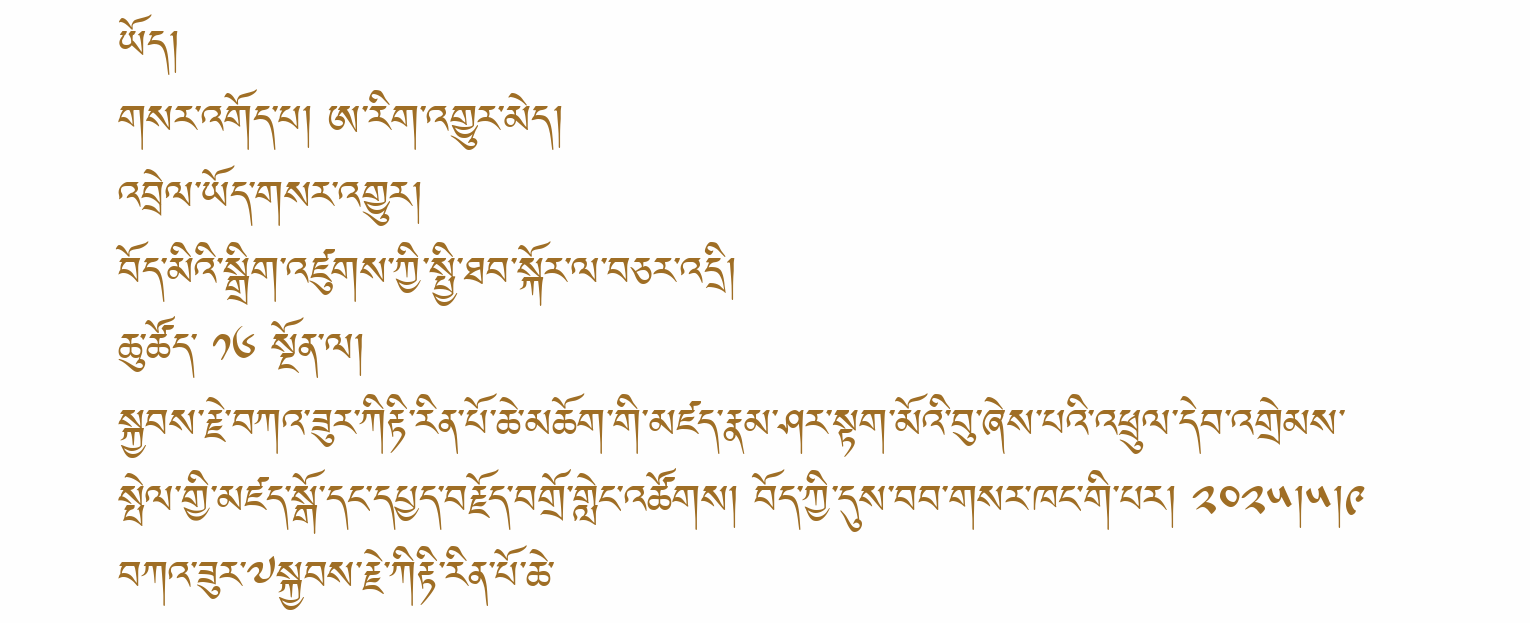ཡོད།
གསར་འགོད་པ། ཨ་རིག་འགྱུར་མེད།
འབྲེལ་ཡོད་གསར་འགྱུར།
བོད་མིའི་སྒྲིག་འཛུགས་ཀྱི་སྤྱི་ཐབ་སྐོར་ལ་བཅར་འདྲི།
ཆུ་ཚོད་ ༡༦ སྔོན་ལ།
སྐྱབས་རྗེ་བཀའ་ཟུར་ཀིརྟི་རིན་པོ་ཆེ་མཆོག་གི་མཛད་རྣམ་ཤར་སྟག་མོའི་བུ་ཞེས་པའི་འཕྲུལ་དེབ་འགྲེམས་སྤེལ་གྱི་མཛད་སྒོ་དང་དཔྱད་བརྗོད་བགྲོ་གླེང་འཚོགས། བོད་ཀྱི་དུས་བབ་གསར་ཁང་གི་པར། ༢༠༢༥།༥།༩
བཀའ་ཟུར་༧སྐྱབས་རྗེ་ཀིརྟི་རིན་པོ་ཆེ་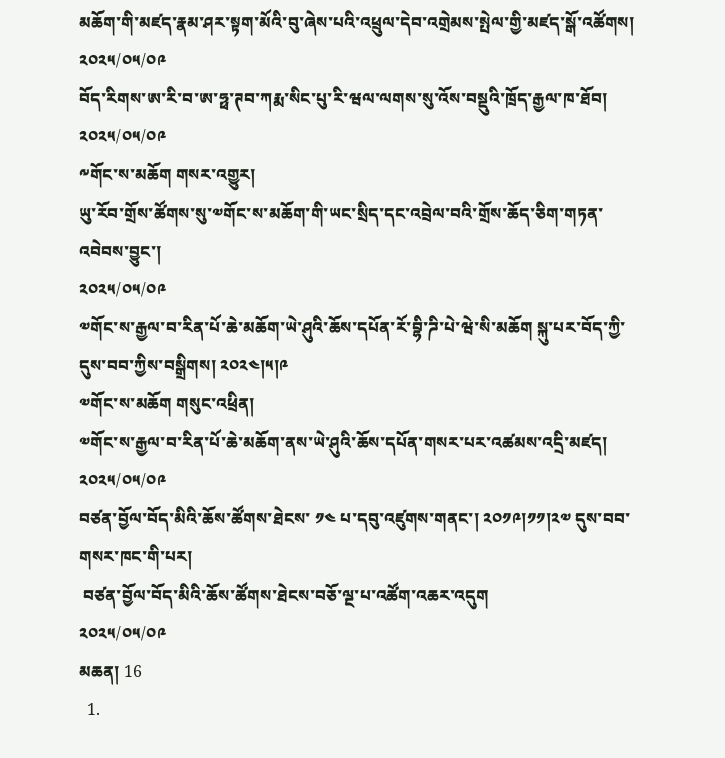མཆོག་གི་མཛད་རྣམ་ཤར་སྟག་མོའི་བུ་ཞེས་པའི་འཕྲུལ་དེབ་འགྲེམས་སྤེལ་གྱི་མཛད་སྒོ་འཚོགས།
༢༠༢༥/༠༥/༠༩
བོད་རིགས་ཨ་རི་བ་ཨ་ཧྥ་ཊབ་ཀརྨ་སིང་པུ་རི་ཝལ་ལགས་སུ་འོས་བསྡུའི་ཁྲོད་རྒྱལ་ཁ་ཐོབ།
༢༠༢༥/༠༥/༠༩
༸གོང་ས་མཆོག གསར་འགྱུར།
ཡུ་རོབ་གྲོས་ཚོགས་སུ་༧གོང་ས་མཆོག་གི་ཡང་སྲིད་དང་འབྲེལ་བའི་གྲོས་ཆོད་ཅིག་གཏན་འབེབས་བྱུང་།
༢༠༢༥/༠༥/༠༩
༧གོང་ས་རྒྱལ་བ་རིན་པོ་ཆེ་མཆོག་ཡེ་ཤུའི་ཆོས་དཔོན་རོ་བྷི་ཌི་པེ་ཝེ་སི་མཆོག སྐུ་པར་བོད་ཀྱི་དུས་བབ་ཀྱིས་བསྒྲིགས། ༢༠༢༤།༥།༩
༧གོང་ས་མཆོག གསུང་འཕྲིན།
༧གོང་ས་རྒྱལ་བ་རིན་པོ་ཆེ་མཆོག་ནས་ཡེ་ཤུའི་ཆོས་དཔོན་གསར་པར་འཚམས་འདྲི་མཛད།
༢༠༢༥/༠༥/༠༩
བཙན་བྱོལ་བོད་མིའི་ཆོས་ཚོགས་ཐེངས་ ༡༤ པ་དབུ་འཛུགས་གནང་། ༢༠༡༩།༡༡།༢༧ དུས་བབ་གསར་ཁང་གི་པར།
 བཙན་བྱོལ་བོད་མིའི་ཆོས་ཚོགས་ཐེངས་བཅོ་ལྔ་པ་འཚོག་འཆར་འདུག
༢༠༢༥/༠༥/༠༩
མཆན། 16
  1.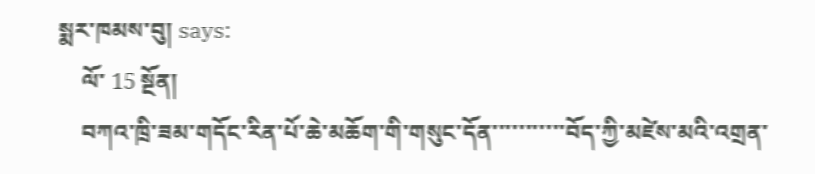སྨར་ཁམས་བུ། says:
    ལོ་ 15 སྔོན།
    བཀའ་ཁྲི་ཟམ་གདོང་རིན་པོ་ཆེ་མཆོག་གི་གསུང་དོན་་་་་་་་་་་བོད་ཀྱི་མཛེས་མའི་འགྲན་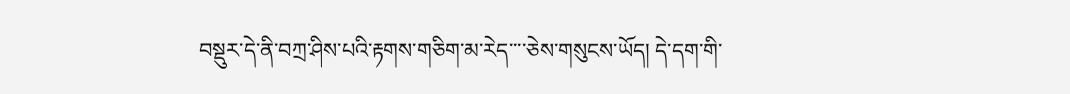བསྡུར་དེ་ནི་བཀྲ་ཤིས་པའི་རྟགས་གཅིག་མ་རེད་་་་ཅེས་གསུངས་ཡོད། དེ་དག་གི་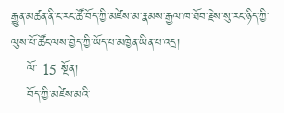རྒྱུན་མཚན་ནི་ང་རང་ཚོ་བོད་ཀྱི་མཛེས་མ་རྣམས་རྒྱལ་ཁ་ཐོབ་རྗེས་སུ་རང་ཉིད་ཀྱི་ལུས་པོ་ཚོང་ལས་བྱེད་ཀྱི་ཡོད་པ་མཁྱེན་ཡིན་པ་འདྲ།
    ལོ་ 15 སྔོན།
    བོད་ཀྱི་མཛེས་མའི་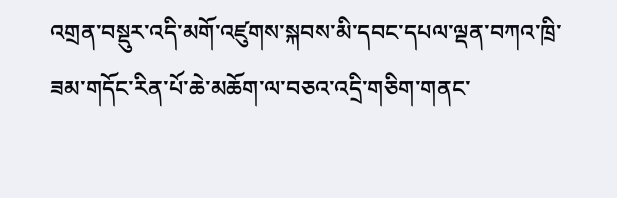འགྲན་བསྡུར་འདི་མགོ་འཛུགས་སྐབས་མི་དབང་དཔལ་ལྡན་བཀའ་ཁྲི་ཟམ་གདོང་རིན་པོ་ཆེ་མཆོག་ལ་བཅའ་འདྲི་གཅིག་གནང་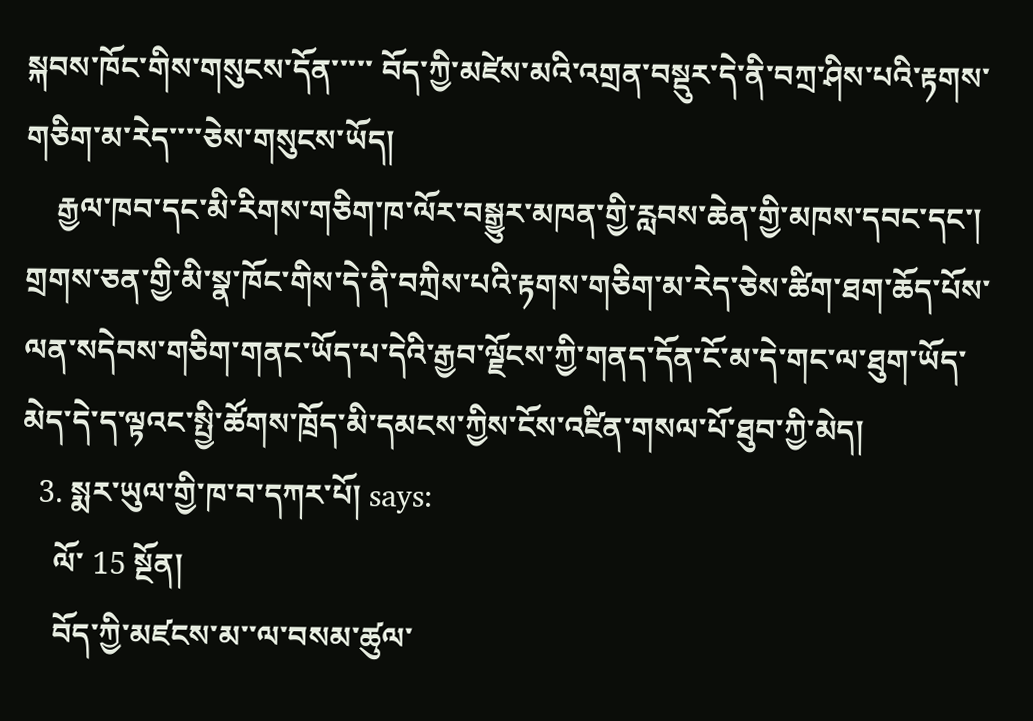སྐབས་ཁོང་གིས་གསུངས་དོན་་་་་ བོད་ཀྱི་མཛེས་མའི་འགྲན་བསྡུར་དེ་ནི་བཀྲ་ཤིས་པའི་རྟགས་གཅིག་མ་རེད་་་་ཅེས་གསུངས་ཡོད།
    རྒྱལ་ཁབ་དང་མི་རིགས་གཅིག་ཁ་ལོར་བསྒྱུར་མཁན་གྱི་རླབས་ཆེན་གྱི་མཁས་དབང་དང་། གྲགས་ཅན་གྱི་མི་སྣ་ཁོང་གིས་དེ་ནི་བཀྲིས་པའི་རྟགས་གཅིག་མ་རེད་ཅེས་ཚིག་ཐག་ཆོད་པོས་ལན་སདེབས་གཅིག་གནང་ཡོད་པ་དེའི་རྒྱབ་ལྗོངས་ཀྱི་གནད་དོན་ངོ་མ་དེ་གང་ལ་ཐུག་ཡོད་མེད་དེ་ད་ལྟའང་སྤྱི་ཚོགས་ཁྲོད་མི་དམངས་ཀྱིས་ངོས་འཛིན་གསལ་པོ་ཐུབ་ཀྱི་མེད།
  3. སྨར་ཡུལ་གྱི་ཁ་བ་དཀར་པོ། says:
    ལོ་ 15 སྔོན།
    བོད་ཀྱི་མཛངས་མ་་ལ་བསམ་ཚུལ་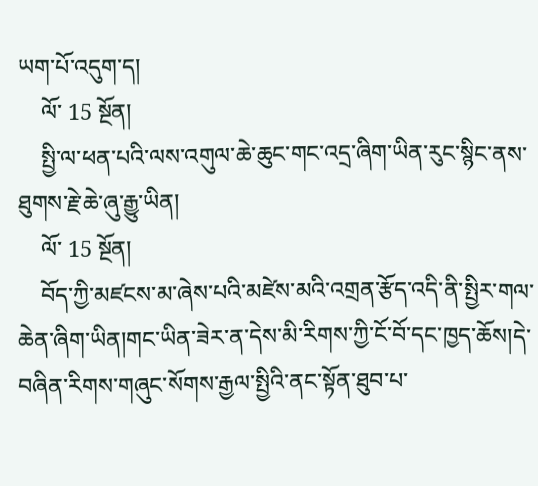ཡག་པོ་འདུག་ད།
    ལོ་ 15 སྔོན།
    སྤྱི་ལ་ཕན་པའི་ལས་འགུལ་ཆེ་ཆུང་གང་འདྲ་ཞིག་ཡིན་རུང་སྙིང་ནས་ཐུགས་རྗེ་ཆེ་ཞུ་རྒྱུ་ཡིན།
    ལོ་ 15 སྔོན།
    བོད་ཀྱི་མཛངས་མ་ཞེས་པའི་མཛེས་མའི་འགྲན་རྩོད་འདི་ནི་སྤྱིར་གལ་ཆེན་ཞིག་ཡིན།གང་ཡིན་ཟེར་ན་དེས་མི་རིགས་ཀྱི་ངོ་བོ་དང་ཁྱད་ཆོས།དེ་བཞིན་རིགས་གཞུང་སོགས་རྒྱལ་སྤྱིའི་ནང་སྟོན་ཐུབ་པ་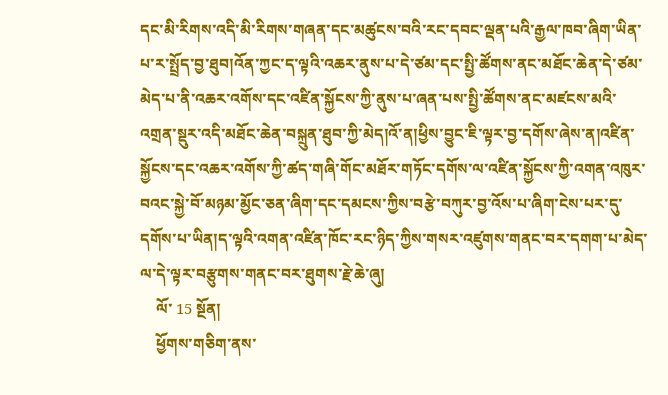དང་མི་རིགས་འདི་མི་རིགས་གཞན་དང་མཚུངས་བའི་རང་དབང་ལྡན་པའི་རྒྱལ་ཁབ་ཞིག་ཡིན་པ་ར་སྤྲོད་བྱ་ཐུབ།འོན་ཀྱང་ད་ལྟའི་འཆར་ནུས་པ་དེ་ཙམ་དང་སྤྱི་ཚོགས་ནང་མཐོང་ཆེན་དེ་ཙམ་མེད་པ་ནི་འཆར་འགོས་དང་འཛིན་སྐྱོངས་ཀྱི་ནུས་པ་ཞན་པས་སྤྱི་ཚོགས་ནང་མཛངས་མའི་འགྲན་སྡུར་འདི་མཐོང་ཆེན་བསྐྲུན་ཐུབ་ཀྱི་མེད།འོ་ན།ཕྱིས་བྱུང་ཇི་ལྟར་བྱ་དགོས་ཞེས་ན།འཛིན་སྐྱོངས་དང་འཆར་འགོས་ཀྱི་ཚད་གཞི་གོང་མཐོར་གཏོང་དགོས་ལ་འཛིན་སྐྱོངས་ཀྱི་འགན་འཁུར་བའང་སྐྱེ་བོ་མཉམ་མྱོང་ཅན་ཞིག་དང་དམངས་ཀྱིས་བརྩེ་བཀུར་བྱ་འོས་པ་ཞིག་ངེས་པར་དུ་དགོས་པ་ཡིན།ད་ལྟའི་འགན་འཛིན་ཁོང་རང་ཉིད་ཀྱིས་གསར་འཛུགས་གནང་བར་དགག་པ་མེད་ལ་དེ་ལྟར་བརྩུགས་གནང་བར་ཐུགས་རྗེ་ཆེ་ཞུ།
    ལོ་ 15 སྔོན།
    ཕྱོགས་གཅིག་ནས་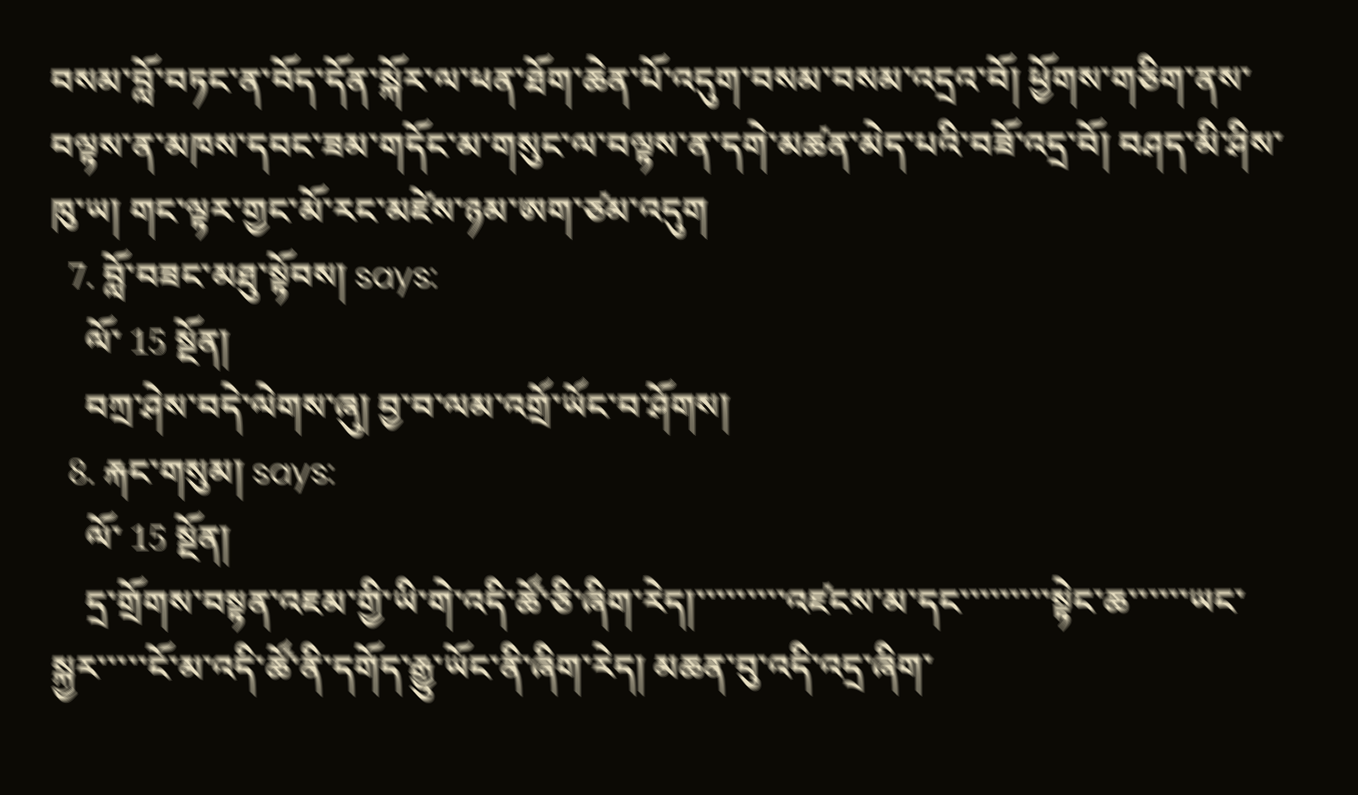བསམ་བློ་བཏང་ན་བོད་དོན་སྐོར་ལ་ཕན་ཐོག་ཆེན་པོ་འདུག་བསམ་བསམ་འདྲའ་བོ། ཕྱོགས་གཅིག་ནས་བལྟས་ན་མཁས་དབང་ཟམ་གདོང་མ་གསུང་ལ་བལྟས་ན་དགེ་མཚན་མེད་པའི་བཟོ་འདྲ་བོ། བཤད་མི་ཤིས་ཁུ་ཡ། གང་ལྟར་གྱང་མོ་རང་མཛེས་ཉམ་ཨག་ཙམ་འདུག
  7. བློ་བཟང་མཐུ་སྟོབས། says:
    ལོ་ 15 སྔོན།
    བཀྲ་ཤེས་བདེ་ལེགས་ཞུ། བྱ་བ་ལམ་འགྲོ་ཡོང་བ་ཤོགས།
  8. རྐང་གསུམ། says:
    ལོ་ 15 སྔོན།
    དྲ་གྲོགས་བསྟན་འཇམ་གྱི་ཡི་གེ་འདི་ཚོ་ཅི་ཞིག་རེད།་་་་་་་་་འཛངས་མ་དང་་་་་་་་་སྟེང་ཆ་་་་་་ཡང་སྐྱར་་་་་ངོ་མ་འདི་ཚོ་ནི་དགོད་རྒྱུ་ཡོང་ནི་ཞིག་རེད། མཆན་བུ་འདི་འདྲ་ཞིག་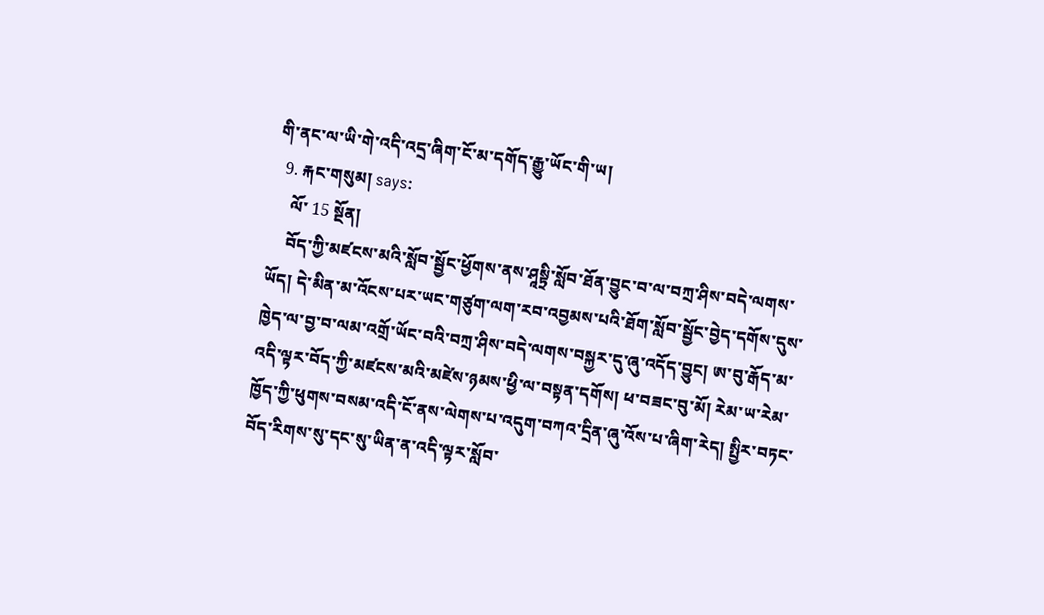གི་ནང་ལ་ཡི་གེ་འདི་འདྲ་ཞིག་ངོ་མ་དགོད་རྒྱུ་ཡོང་གི་ཡ།
  9. རྐང་གསུམ། says:
    ལོ་ 15 སྔོན།
    བོད་ཀྱི་མཛངས་མའི་སློབ་སྦྱོང་ཕྱོགས་ནས་ཤཱསྟྲི་སློབ་ཐོན་བྱུང་བ་ལ་བཀྲ་ཤིས་བདེ་ལགས་ཡོད། དེ་མིན་མ་འོངས་པར་ཡང་གཙུག་ལག་རབ་འབྱམས་པའི་ཐོག་སློབ་སྦྱོང་བྱེད་དགོས་དུས་ཁྱེད་ལ་བྱ་བ་ལམ་འགྲོ་ཡོང་བའི་བཀྲ་ཤིས་བདེ་ལགས་བསྐྱར་དུ་ཞུ་འདོད་བྱུང། ཨ་བུ་རྒོད་མ་འདི་ལྟར་བོད་ཀྱི་མཛངས་མའི་མཛེས་ཉམས་ཕྱི་ལ་བསྟན་དགོས། ཕ་བཟང་བུ་མོ། རེམ་ཡ་རེམ་ཁྱོད་ཀྱི་ཕུགས་བསམ་འདི་ངོ་ནས་ལེགས་པ་འདུག་བཀའ་དྲིན་ཞུ་འོས་པ་ཞིག་རེད། སྤྱིར་བཏང་བོད་རིགས་སུ་དང་སུ་ཡིན་ན་འདི་ལྟར་སློབ་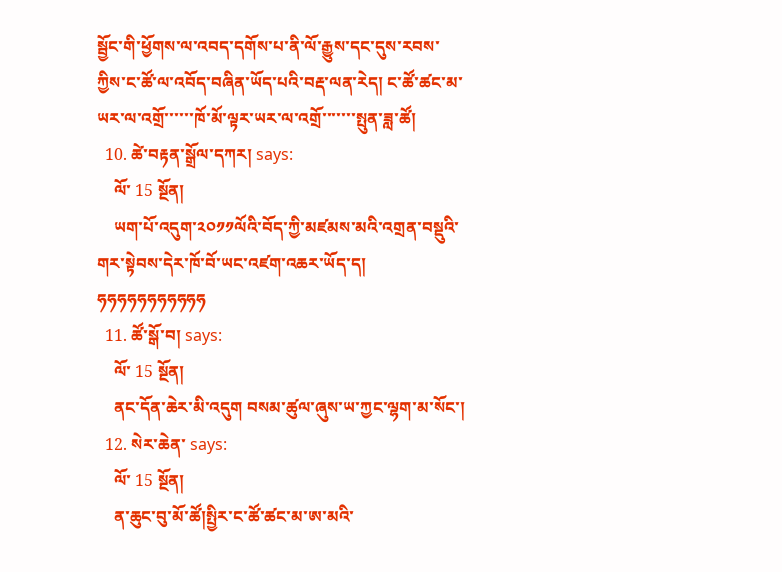སྦྱོང་གི་ཕྱོགས་ལ་འབད་དགོས་པ་ནི་ལོ་རྒྱུས་དང་དུས་རབས་ཀྱིས་ང་ཚོ་ལ་འབོད་བཞིན་ཡོད་པའི་བརྡ་ལན་རེད། ང་ཚོ་ཚང་མ་ཡར་ལ་འགྲོ་་་་་་ཁོ་མོ་ལྟར་ཡར་ལ་འགྲོ་་་་་་་སྤུན་ཟླ་ཚོ།
  10. ཚེ་བརྟན་སྒྲོལ་དཀར། says:
    ལོ་ 15 སྔོན།
    ཡག་པོ་འདུག་༢༠༡༡ལོའི་བོད་ཀྱི་མཛམས་མའི་འགྲན་བསྡུའི་གར་སྟེབས་དེར་ཁོ་བོ་ཡང་འཛག་འཆར་ཡོད་ད། ཧཧཧཧཧཧཧཧཧཧཧ
  11. ཚོ་སྒོ་བ། says:
    ལོ་ 15 སྔོན།
    ནང་དོན་ཆེར་མི་འདུག བསམ་ཚུལ་ཞུས་ཡ་ཀྱང་ལྷག་མ་སོང་།
  12. སེར་ཆེན་ says:
    ལོ་ 15 སྔོན།
    ན་ཆུང་བུ་མོ་ཚོ།སྤྱིར་ང་ཚོ་ཚང་མ་ཨ་མའི་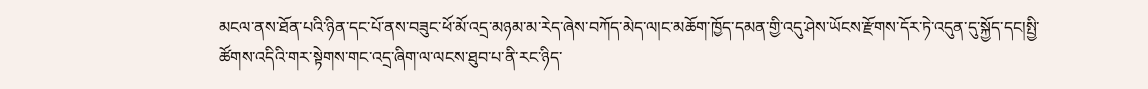མངལ་ནས་ཐོན་པའི་ཉིན་དང་པོ་ནས་བཟུང་ཕོ་མོ་འདྲ་མཉམ་མ་རེད་ཞེས་བཀོད་མེད་ལ།ང་མཆོག་ཁྱོད་དམན་གྱི་འདུ་ཤེས་ཡོངས་རྫོགས་དོར་ཏེ་འདུན་དུ་སྐྱོད་དང།སྤྱི་ཚོགས་འདིའི་གར་སྟེགས་གང་འདྲ་ཞིག་ལ་ལངས་ཐུབ་པ་ནི་རང་ཉིད་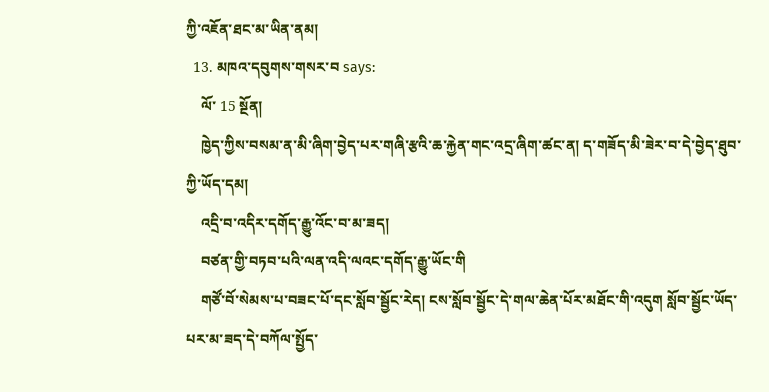ཀྱི་འཇོན་ཐང་མ་ཡིན་ནམ།
  13. མཁའ་དབུགས་གསར་བ says:
    ལོ་ 15 སྔོན།
    ཁྱེད་ཀྱིས་བསམ་ན་མི་ཞིག་བྱེད་པར་གཞི་རྩའི་ཆ་རྐྱེན་གང་འདྲ་ཞིག་ཚང་ན། ད་གཟོད་མི་ཟེར་བ་དེ་བྱེད་ཐུབ་ཀྱི་ཡོད་དམ།
    འདྲི་བ་འདིར་དགོད་རྒྱུ་འོང་བ་མ་ཟད།
    བཙན་གྱི་བཏབ་པའི་ལན་འདི་ལའང་དགོད་རྒྱུ་ཡོང་གི
    གཙོ་བོ་སེམས་པ་བཟང་པོ་དང་སློབ་སྦྱོང་རེད། ངས་སློབ་སྦྱོང་དེ་གལ་ཆེན་པོར་མཐོང་གི་འདུག སློབ་སྦྱོང་ཡོད་པར་མ་ཟད་དེ་བཀོལ་སྤྱོད་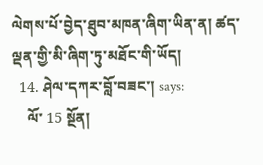ལེགས་པོ་བྱེད་ཐུབ་མཁན་ཞིག་ཡིན་ན། ཚད་ལྡན་གྱི་མི་ཞིག་ཏུ་མཐོང་གི་ཡོད།
  14. ཤེལ་དཀར་བློ་བཟང་། says:
    ལོ་ 15 སྔོན།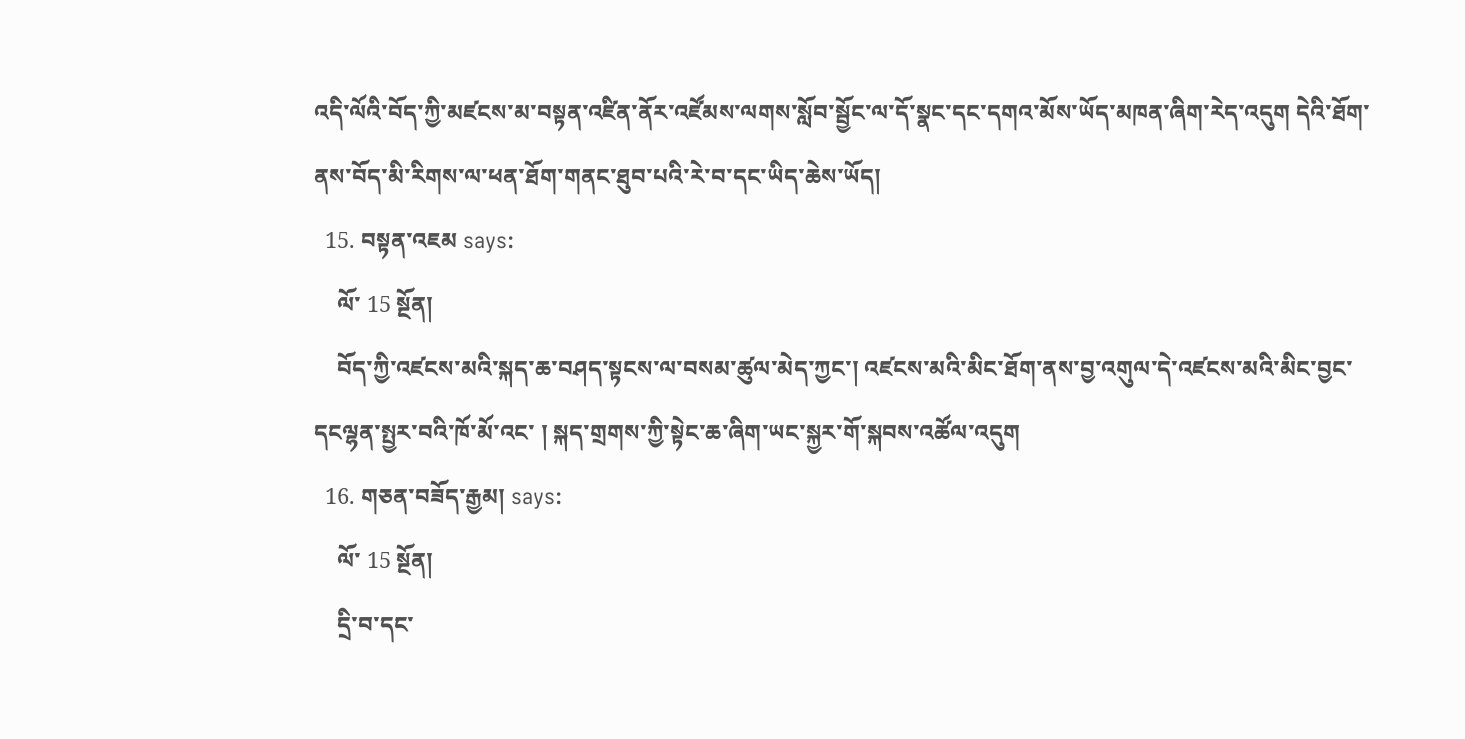འདི་ལོའི་བོད་ཀྱི་མཛངས་མ་བསྟན་འཛིན་ནོར་འཛོམས་ལགས་སློབ་སྦྱོང་ལ་དོ་སྣང་དང་དགའ་མོས་ཡོད་མཁན་ཞིག་རེད་འདུག དེའི་ཐོག་ནས་བོད་མི་རིགས་ལ་ཕན་ཐོག་གནང་ཐུབ་པའི་རེ་བ་དང་ཡིད་ཆེས་ཡོད།
  15. བསྟན་འཇམ says:
    ལོ་ 15 སྔོན།
    བོད་ཀྱི་འཛངས་མའི་སྐད་ཆ་བཤད་སྟངས་ལ་བསམ་ཚུལ་མེད་ཀྱང་། འཛངས་མའི་མིང་ཐོག་ནས་བྱ་འགུལ་དེ་འཛངས་མའི་མིང་བྱང་དངལྷན་སྤྱར་བའི་ཁོ་མོ་འང་ ། སྐད་གྲགས་ཀྱི་སྟེང་ཆ་ཞིག་ཡང་སྐྱར་གོ་སྐབས་འཚོལ་འདུག
  16. གཅན་བཟོད་རྒྱམ། says:
    ལོ་ 15 སྔོན།
    དྲི་བ་དང་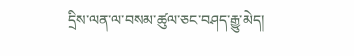དྲིས་ལན་ལ་བསམ་ཚུལ་ཅང་བཤད་རྒྱུ་མེད།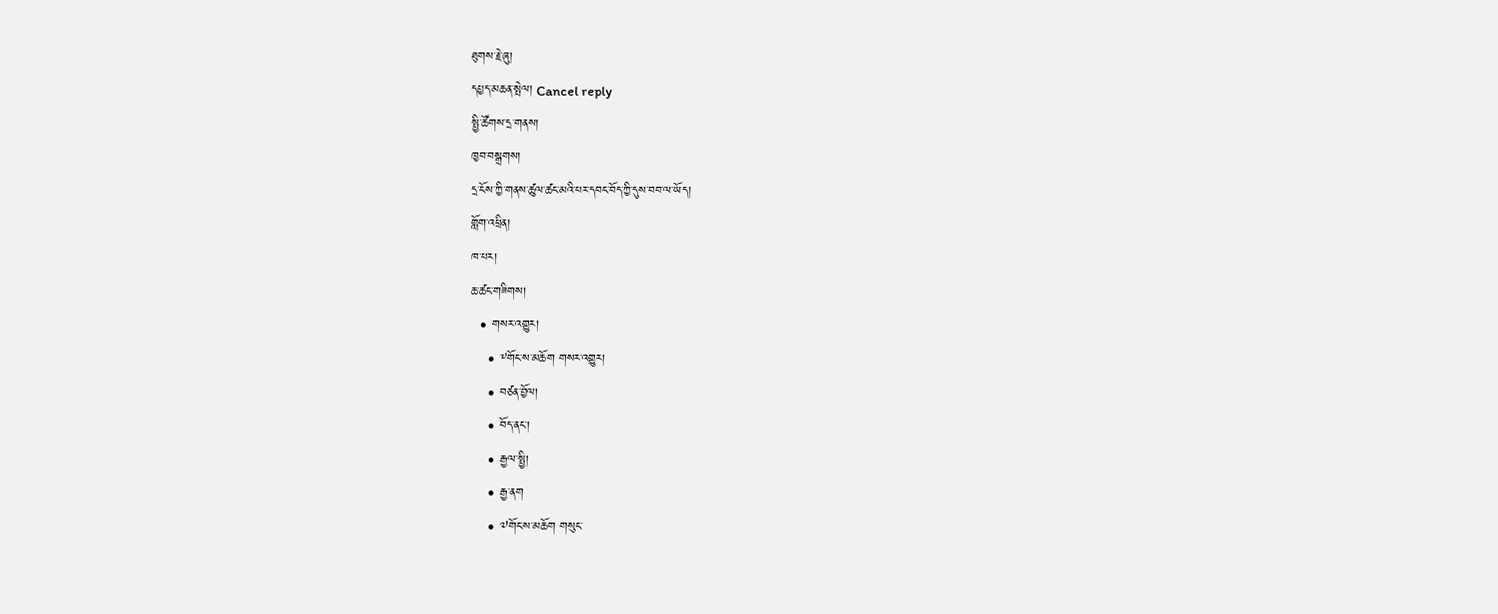ཐུགས་རྗེ་ཞུ།
དཔྱད་མཆན་སྤེལ། Cancel reply
སྤྱི་ཚོགས་དྲ་གནས།
ཁྱབ་བསྒྲགས།
དྲ་ངོས་ཀྱི་གནས་ཚུལ་ཚང་མའི་པར་དབང་བོད་ཀྱི་དུས་བབ་ལ་ཡོད།
གློག་འཕྲིན།
ཁ་པར།
ཆ་ཚང་གཟིགས།
  • གསར་འགྱུར།
    • ༸གོང་ས་མཆོག གསར་འགྱུར།
    • བཙན་བྱོལ།
    • བོད་ནང་།
    • རྒྱལ་སྤྱི།
    • རྒྱ་ནག
    • ༧གོང་ས་མཆོག གསུང་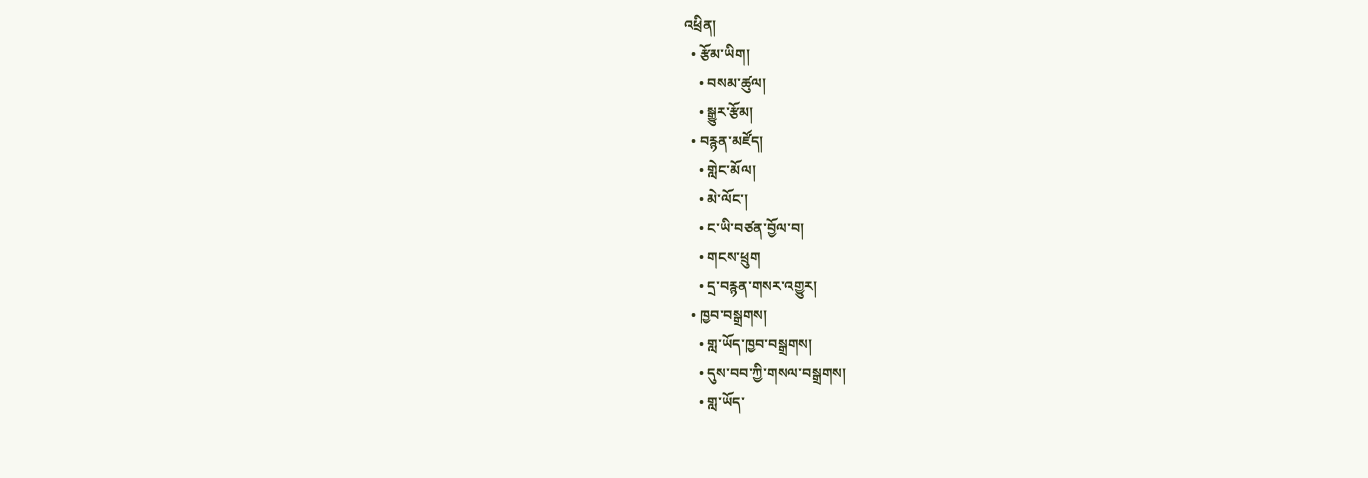འཕྲིན།
  • རྩོམ་ཡིག།
    • བསམ་ཚུལ།
    • སྒྱུར་རྩོམ།
  • བརྙན་མཛོད།
    • གླེང་མོལ།
    • མེ་ལོང་།
    • ང་ཡི་བཙན་བྱོལ་བ།
    • གངས་ཕྲུག
    • དྲ་བརྙན་གསར་འགྱུར།
  • ཁྱབ་བསྒྲགས།
    • གླ་ཡོད་ཁྱབ་བསྒྲགས།
    • དུས་བབ་ཀྱི་གསལ་བསྒྲགས།
    • གླ་ཡོད་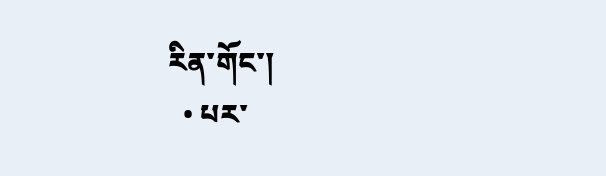རིན་གོང་།
  • པར་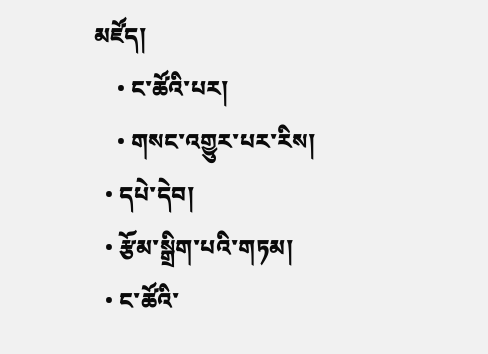མཛོད།
    • ང་ཚོའི་པར།
    • གསང་འགྱུར་པར་རིས།
  • དཔེ་དེབ།
  • རྩོམ་སྒྲིག་པའི་གཏམ།
  • ང་ཚོའི་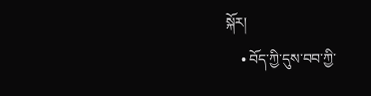སྐོར།
    • བོད་ཀྱི་དུས་བབ་ཀྱི་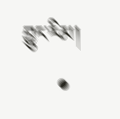བྱུང་རིམ།
    •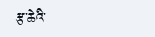རྩ་ཆེའི་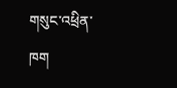གསུང་འཕྲིན་ཁག